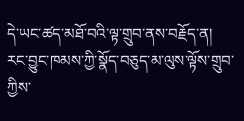དེ་ཡང་ཚད་མཐོ་བའི་ལྟ་གྲུབ་ནས་བརྗོད་ན། རང་བྱུང་ཁམས་ཀྱི་སྣོད་བཅུད་མ་ལུས་ལྟོས་གྲུབ་ཀྱིས་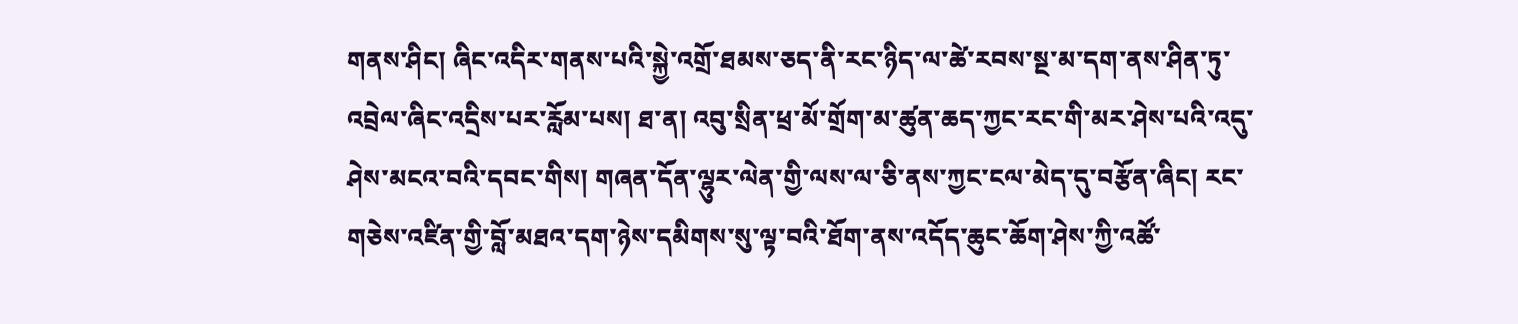གནས་ཤིང། ཞིང་འདིར་གནས་པའི་སྐྱེ་འགྲོ་ཐམས་ཅད་ནི་རང་ཉིད་ལ་ཚེ་རབས་སྔ་མ་དག་ནས་ཤིན་ཏུ་འབྲེལ་ཞིང་འདྲིས་པར་རློམ་པས། ཐ་ན། འབུ་སྲིན་ཕྲ་མོ་གྲོག་མ་ཚུན་ཆད་ཀྱང་རང་གི་མར་ཤེས་པའི་འདུ་ཤེས་མངའ་བའི་དབང་གིས། གཞན་དོན་ལྷུར་ལེན་གྱི་ལས་ལ་ཅི་ནས་ཀྱང་ངལ་མེད་དུ་བརྩོན་ཞིང། རང་གཅེས་འཛིན་གྱི་བློ་མཐའ་དག་ཉེས་དམིགས་སུ་ལྟ་བའི་ཐོག་ནས་འདོད་ཆུང་ཆོག་ཤེས་ཀྱི་འཚོ་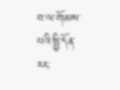བ་ལ་གོམས་པའི་སྤྱི་དོན་རང་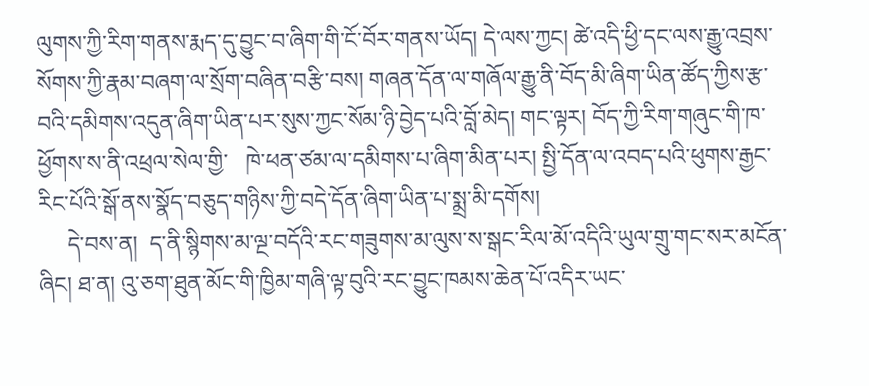ལུགས་ཀྱི་རིག་གནས་རྨད་དུ་བྱུང་བ་ཞིག་གི་ངོ་བོར་གནས་ཡོད། དེ་ལས་ཀྱང། ཚེ་འདི་ཕྱི་དང་ལས་རྒྱུ་འབྲས་སོགས་ཀྱི་རྣམ་བཞག་ལ་སྲོག་བཞིན་བརྩི་བས། གཞན་དོན་ལ་གཞོལ་རྒྱུ་ནི་བོད་མི་ཞིག་ཡིན་ཚོད་ཀྱིས་རྩ་བའི་དམིགས་འདུན་ཞིག་ཡིན་པར་སུས་ཀྱང་སོམ་ཉི་བྱེད་པའི་བློ་མེད། གང་ལྟར། བོད་ཀྱི་རིག་གཞུང་གི་ཁ་ཕྱོགས་ས་ནི་འཕྲལ་སེལ་གྱི་   ཁེ་ཕན་ཙམ་ལ་དམིགས་པ་ཞིག་མིན་པར། སྤྱི་དོན་ལ་འབད་པའི་ཕུགས་རྒྱང་ རིང་པོའི་སྒོ་ནས་སྣོད་བཅུད་གཉིས་ཀྱི་བདེ་དོན་ཞིག་ཡིན་པ་སྨྲ་མི་དགོས།
     དེ་བས་ན།  ད་ནི་སྙིགས་མ་ལྔ་བདོའི་རང་གཟུགས་མ་ལུས་ས་སྒང་རིལ་མོ་འདིའི་ཡུལ་གྲུ་གང་སར་མངོན་ཞིང། ཐ་ན། འུ་ཅག་ཐུན་མོང་གི་ཁྱིམ་གཞི་ལྟ་བུའི་རང་བྱུང་ཁམས་ཆེན་པོ་འདིར་ཡང་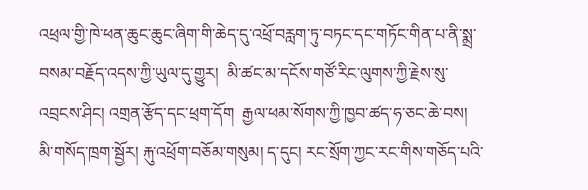འཕྲལ་གྱི་ཁེ་ཕན་ཆུང་ཆུང་ཞིག་གི་ཆེད་དུ་འཕྲོ་བརླག་ཏུ་བཏང་དང་གཏོང་གིན་པ་ནི་སྨྲ་བསམ་བརྗོད་འདས་ཀྱི་ཡུལ་དུ་གྱུར།  མི་ཚང་མ་དངོས་གཙོ་རིང་ལུགས་ཀྱི་རྗེས་སུ་འབྲངས་ཤིང། འགྲན་རྩོད་དང་ཕྲག་དོག  རྒྱལ་ཕམ་སོགས་ཀྱི་ཁྱབ་ཚད་ཧ་ཅང་ཆེ་བས། མི་གསོད་ཁྲག་སྦྱོར། རྐུ་འཕྲོག་བཅོམ་གསུམ། ད་དུང། རང་སྲོག་ཀྱང་རང་གིས་གཅོད་པའི་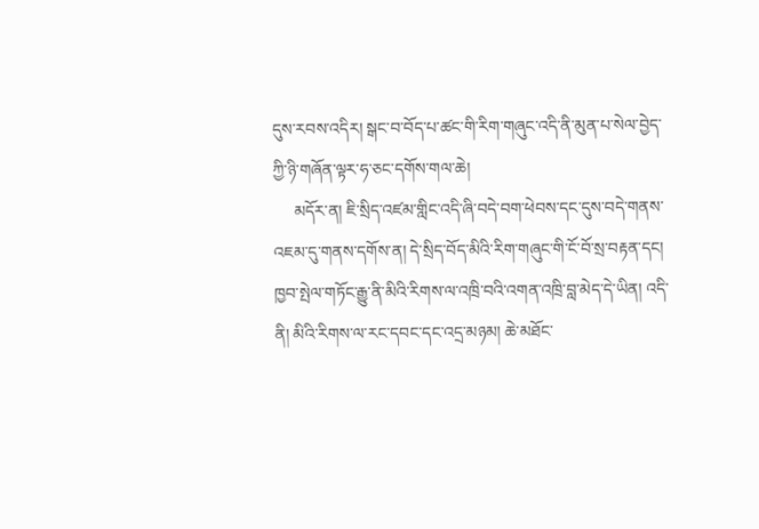དུས་རབས་འདིར། སྒང་བ་བོད་པ་ཚང་གི་རིག་གཞུང་འདི་ནི་མུན་པ་སེལ་བྱེད་ཀྱི་ཉི་གཞོན་ལྟར་ཧ་ཅང་དགོས་གལ་ཆེ།
     མདོར་ན། ཇི་སྲིད་འཛམ་གླིང་འདི་ཞི་བདེ་བག་ཕེབས་དང་དུས་བདེ་གནས་འཇམ་དུ་གནས་དགོས་ན། དེ་སྲིད་བོད་མིའི་རིག་གཞུང་གི་ངོ་བོ་སྲ་བརྟན་དང། ཁྱབ་སྤེལ་གཏོང་རྒྱུ་ནི་མིའི་རིགས་ལ་འཁྲི་བའི་འགན་འཁྲི་བླ་མེད་དེ་ཡིན། འདི་ནི། མིའི་རིགས་ལ་རང་དབང་དང་འདྲ་མཉམ། ཆེ་མཐོང་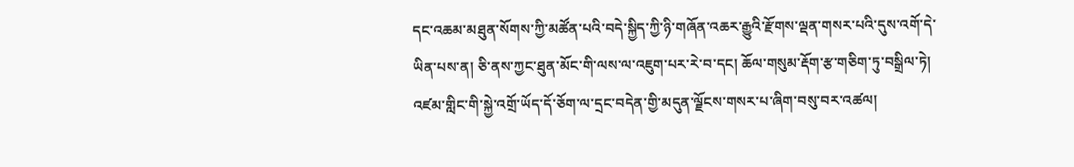དང་འཆམ་མཐུན་སོགས་ཀྱི་མཚོན་པའི་བདེ་སྐྱིད་ཀྱི་ཉི་གཞོན་འཆར་རྒྱུའི་རྫོགས་ལྡན་གསར་པའི་དུས་འགོ་དེ་ཡིན་པས་ན། ཅི་ནས་ཀྱང་ཐུན་མོང་གི་ལས་ལ་འཇུག་པར་རེ་བ་དང། ཆོལ་གསུམ་རྡོག་རྩ་གཅིག་ཏུ་བསྒྲིལ་ཏེ། འཛམ་གླིང་གི་སྐྱེ་འགྲོ་ཡོད་དོ་ཅོག་ལ་དྲང་བདེན་གྱི་མདུན་ལྗོངས་གསར་པ་ཞིག་བསུ་བར་འཚལ།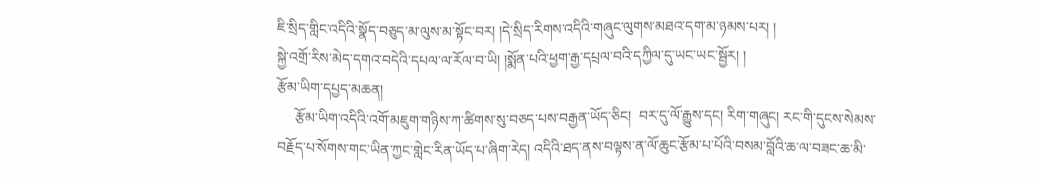ཇི་སྲིད་གླིང་འདིའི་སྣོད་བཅུད་མ་ལུས་མ་སྟོང་བར། །དེ་སྲིད་རིགས་འདིའི་གཞུང་ལུགས་མཐའ་དག་མ་ཉམས་པར། །
སྐྱེ་འགྲོ་རིས་མེད་དགའ་བདེའི་དཔལ་ལ་རོལ་བ་ཡི། །སྨོན་པའི་ཕྱག་རྒྱ་དཔྲལ་བའི་དཀྱིལ་དུ་ཡང་ཡང་སྦྱོར། །
རྩོམ་ཡིག་དཔྱད་མཆན།
     རྩོམ་ཡིག་འདིའི་འགོ་མཇུག་གཉིས་ཀ་ཚིགས་སུ་བཅད་པས་བརྒྱན་ཡོད་ཅིང།  བར་དུ་ལོ་རྒྱུས་དང། རིག་གཞུང། རང་གི་དུངས་སེམས་བརྗོད་པ་སོགས་གང་ཡིན་ཀྱང་གླེང་རིན་ཡོད་པ་ཞིག་རེད། འདིའི་ཐད་ནས་བལྟས་ན་ལོ་ཆུང་རྩོམ་པ་པོའི་བསམ་བློའི་ཆ་ལ་བཟང་ཆ་མི་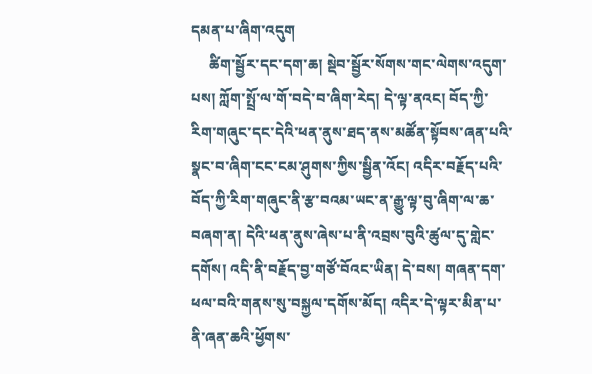དམན་པ་ཞིག་འདུག
     ཚིག་སྦྱོར་དང་དག་ཆ། སྡེབ་སྦྱོར་སོགས་གང་ལེགས་འདུག་པས། ཀློག་སྤྲོ་ལ་གོ་བདེ་བ་ཞིག་རེད། དེ་ལྟ་ནའང། བོད་ཀྱི་རིག་གཞུང་དང་དེའི་ཕན་ནུས་ཐད་ནས་མཚོན་སྟོབས་ཞན་པའི་སྣང་བ་ཞིག་ངང་ངམ་ཤུགས་ཀྱིས་སྦྱིན་འོང། འདིར་བརྗོད་པའི་བོད་ཀྱི་རིག་གཞུང་ནི་རྩ་བའམ་ཡང་ན་རྒྱུ་ལྟ་བུ་ཞིག་ལ་ཆ་བཞག་ན། དེའི་ཕན་ནུས་ཞེས་པ་ནི་འབྲས་བུའི་ཚུལ་དུ་གླེང་དགོས། འདི་ནི་བརྗོད་བྱ་གཙོ་བོའང་ཡིན། དེ་བས། གཞན་དག་ཕལ་བའི་གནས་སུ་བསྐྱལ་དགོས་མོད། འདིར་དེ་ལྟར་མིན་པ་ནི་ཞན་ཆའི་ཕྱོགས་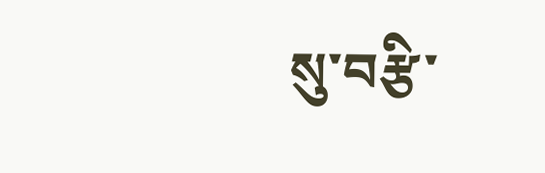སུ་བརྩི་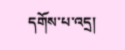དགོས་པ་འདྲ།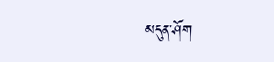མདུན་ཤོག